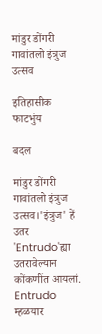मांडुर डोंगरी गावांतलो इंत्रुज उत्सव

इतिहासीक फाटभुंय

बदल

मांडुर डोंगरी गावांतलो इंत्रुज उत्सव।'इंत्रुज' हें उतर 'Entrudo'ह्या उतरावेल्यान कोंकणींत आयलां. Entrudo म्हळयार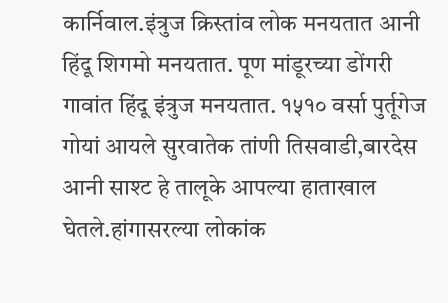कार्निवाल.इंत्रुज क्रिस्तांव लोक मनयतात आनी हिंदू शिगमो मनयतात. पूण मांडूरच्या डोंगरी गावांत हिंदू इंत्रुज मनयतात. १५१० वर्सा पुर्तूगेज गोयां आयले सुरवातेक तांणी तिसवाडी,बारदेस आनी साश्ट हे तालूके आपल्या हाताखाल घेतले.हांगासरल्या लोकांक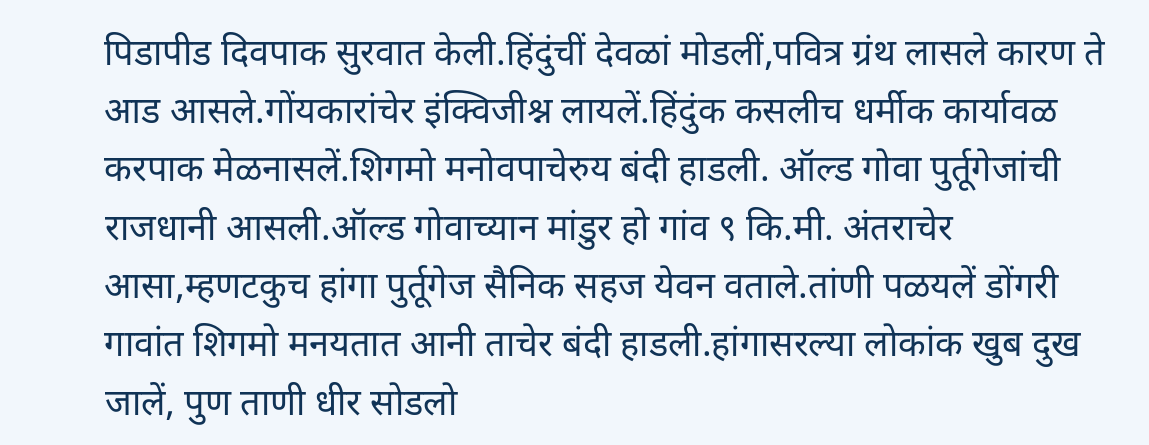पिडापीड दिवपाक सुरवात केली.हिंदुंचीं देवळां मोडलीं,पवित्र ग्रंथ लासले कारण ते आड आसले.गोंयकारांचेर इंक्विजीश्न लायलें.हिंदुंक कसलीच धर्मीक कार्यावळ करपाक मेळनासलें.शिगमो मनोवपाचेरुय बंदी हाडली. ऑल्ड गोवा पुर्तूगेजांची राजधानी आसली.ऑल्ड गोवाच्यान मांडुर हो गांव ९ कि.मी. अंतराचेर आसा,म्हणटकुच हांगा पुर्तूगेज सैनिक सहज येवन वताले.तांणी पळयलें डोंगरी गावांत शिगमो मनयतात आनी ताचेर बंदी हाडली.हांगासरल्या लोकांक खुब दुख जालें, पुण ताणी धीर सोडलो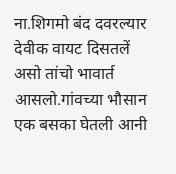ना.शिगमो बंद दवरल्यार देवीक वायट दिसतलें असो तांचो भावार्त आसलो.गांवच्या भौसान एक बसका घेतली आनी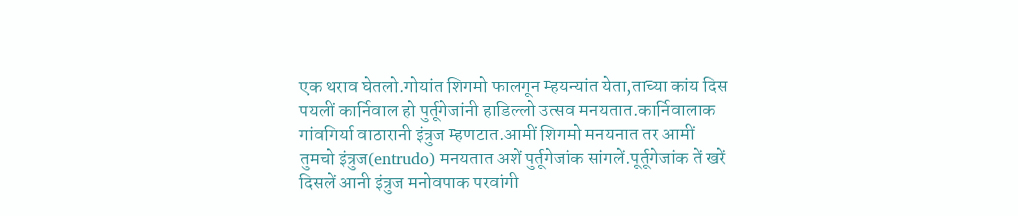एक थराव घेतलो.गोयांत शिगमो फालगून म्हयन्यांत येता,ताच्या कांय दिस पयलीं कार्निवाल हो पुर्तूगेजांनी हाडिल्लो उत्सव मनयतात.कार्निवालाक गांवगिर्या वाठारानी इंत्रुज म्हणटात.आमीं शिगमो मनयनात तर आमीं तुमचो इंत्रुज(entrudo) मनयतात अशें पुर्तूगेजांक सांगलें.पूर्तूगेजांक तें खरें दिसलें आनी इंत्रुज मनोवपाक परवांगी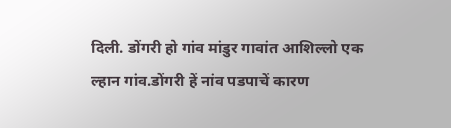दिली. डोंगरी हो गांव मांडुर गावांत आशिल्लो एक ल्हान गांव.डोंगरी हें नांव पडपाचें कारण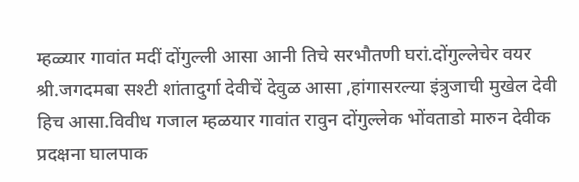म्हळ्यार गावांत मदीं दोंगुल्ली आसा आनी तिचे सरभौतणी घरां.दोंगुल्लेचेर वयर श्री.जगदमबा सश्टी शांतादुर्गा देवीचें देवुळ आसा ,हांगासरल्या इंत्रुजाची मुखेल देवी हिच आसा.विवीध गजाल म्हळयार गावांत रावुन दोंगुल्लेक भोंवताडो मारुन देवीक प्रदक्षना घालपाक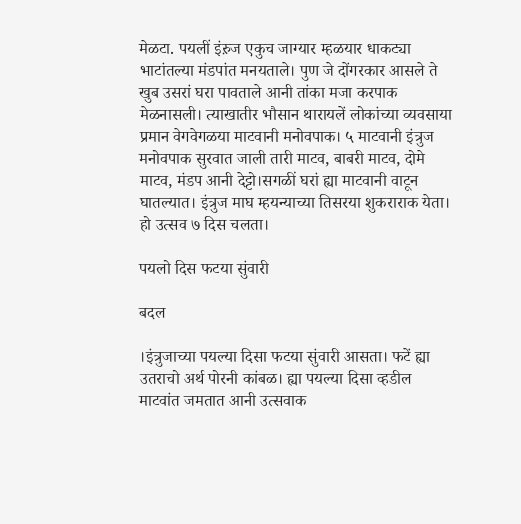मेळटा. पयलीं इंऱुज एकुच जाग्यार म्हळयार धाकट्या भाटांतल्या मंडपांत मनयताले। पुण जे दोंगरकार आसले ते खुब उसरां घरा पावताले आनी तांका मजा करपाक मेळनासली। त्याखातीर भौसान थारायलें लोकांच्या व्यवसाया प्रमान वेगवेगळया माटवानी मनोवपाक। ५ माटवानी इंत्रुज मनोवपाक सुरवात जाली तारी माटव, बाबरी माटव, दोमे माटव, मंडप आनी देट्टो।सगळीं घरां ह्या माटवानी वाटून घातल्यात। इंत्रुज माघ म्हयन्याच्या तिसरया शुकराराक येता। हो उत्सव ७ दिस चलता।

पयलो दिस फटया सुंवारी

बदल

।इंत्रुजाच्या पयल्या दिसा फटया सुंवारी आसता। फटें ह्या उतराचो अर्थ पोरनी कांबळ। ह्या पयल्या दिसा व्हडील माटवांत जमतात आनी उत्सवाक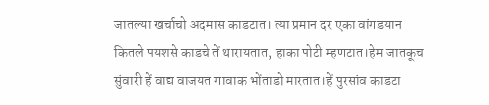जातल्या खर्चाचो अदमास काडटात। त्या प्रमान दर एका वांगडयान कितले पयशसे काडचे तें थारायतात, हाका पोटी म्हणटात।हेम जातकूच सुंवारी हें वाद्य वाजयत गावाक भोंताडो मारतात।हें पुरसांव काडटा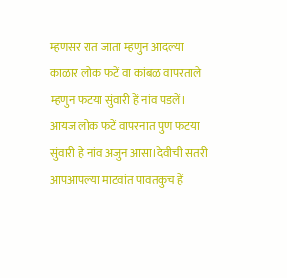म्हणसर रात जाता म्हणुन आदल्या काळार लोक फटें वा कांबळ वापरताले म्हणुन फटया सुंवारी हें नांव पडलें। आयज लोक फटें वापरनात पुण फटया सुंवारी हे नांव अजुन आसा।देवीची सतरी आपआपल्या माटवांत पावतकुच हें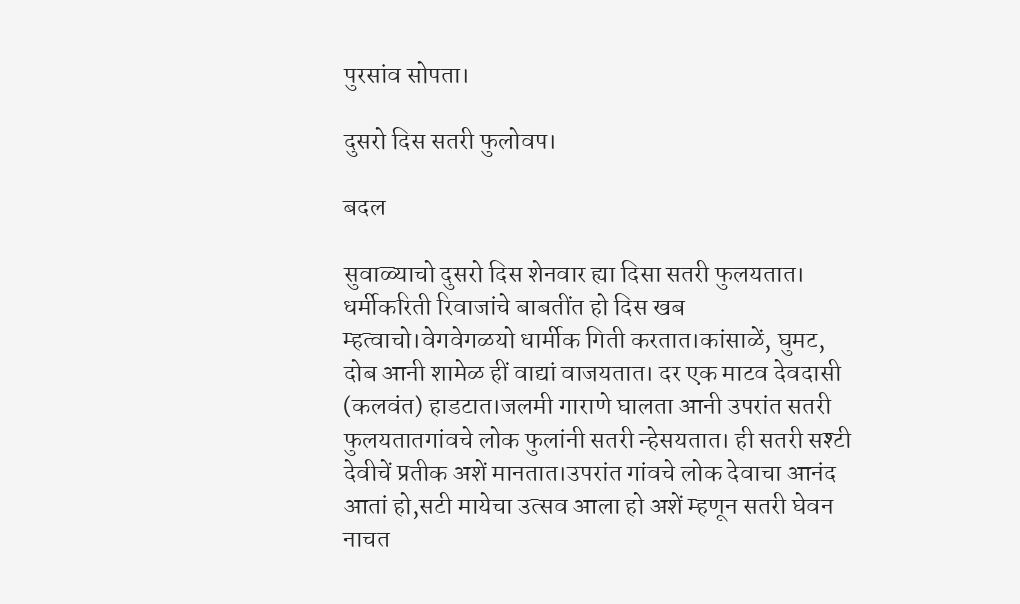पुरसांव सोपता।

दुसरो दिस सतरी फुलोवप।

बदल

सुवाळ्याचो दुसरो दिस शेनवार ह्या दिसा सतरी फुलयतात। धर्मीकरिती रिवाजांचे बाबतींत हो दिस खब म्हत्वाचो।वेगवेगळयो धार्मीक गिती करतात।कांसाळें, घुमट, दोब आनी शामेळ हीं वाद्यां वाजयतात। दर एक माटव देवदासी (कलवंत) हाडटात।जलमी गाराणे घालता आनी उपरांत सतरी फुलयतातगांवचे लोक फुलांनी सतरी न्हेसयतात। ही सतरी सश्टी देवीचें प्रतीक अशें मानतात।उपरांत गांवचे लोक देवाचा आनंद आतां हो,सटी मायेचा उत्सव आला हो अशें म्हणून सतरी घेवन नाचत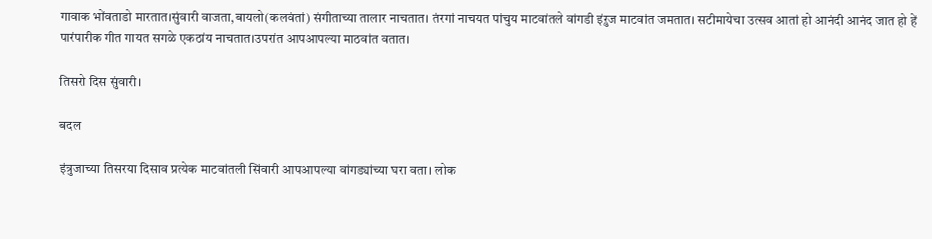गावाक भोंवताडो मारतात।सुंवारी वाजता,बायलो(कलवंतां) संगीताच्या तालार नाचतात। तंरगां नाचयत पांचुय माटवांतले वांगडी इंऱुज माटवांत जमतात। सटीमायेचा उत्सव आतां हो आनंदी आनंद जात हो हें पारंपारीक गीत गायत सगळे एकठांय नाचतात।उपरांत आपआपल्या माठवांत वतात।

तिसरो दिस सुंवारी।

बदल

इंत्रुजाच्या तिसरया दिसाव प्रत्येक माटवांतली सिंवारी आपआपल्या वांगड्यांच्या घरा वता। लोक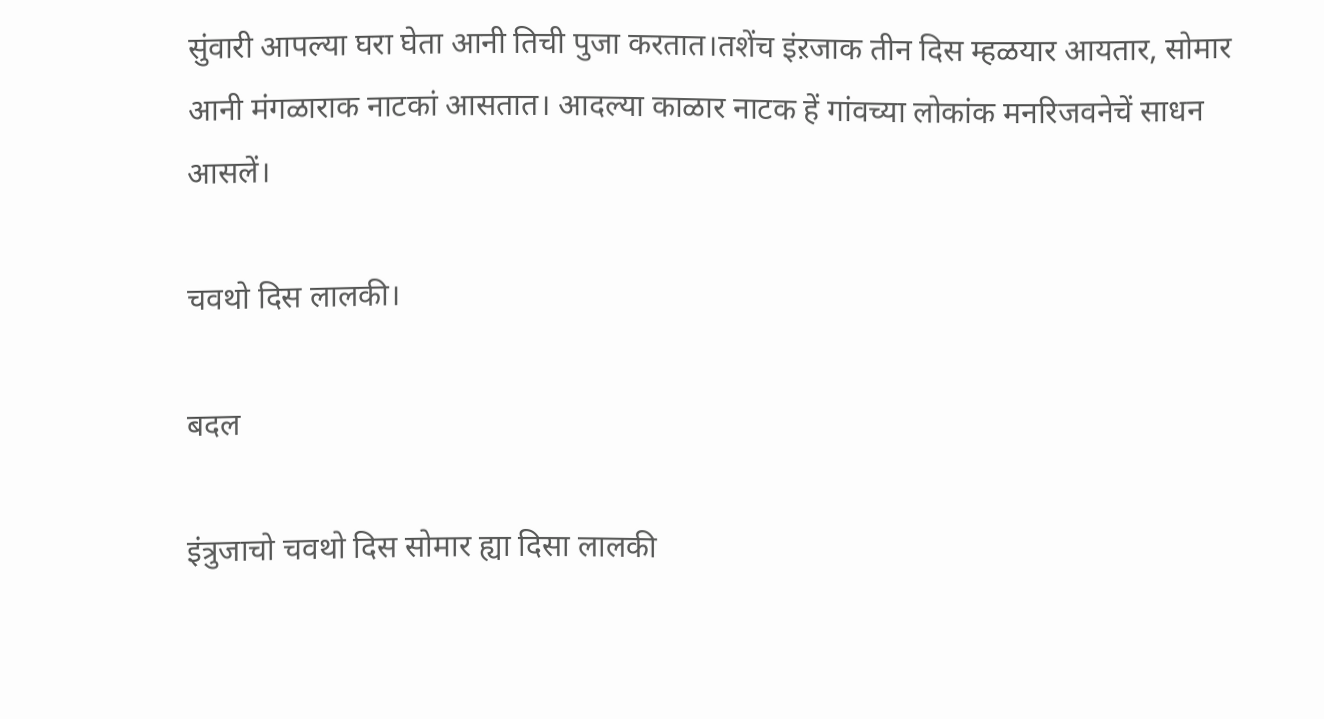सुंवारी आपल्या घरा घेता आनी तिची पुजा करतात।तशेंच इंऱजाक तीन दिस म्हळयार आयतार, सोमार आनी मंगळाराक नाटकां आसतात। आदल्या काळार नाटक हें गांवच्या लोकांक मनरिजवनेचें साधन आसलें।

चवथो दिस लालकी।

बदल

इंत्रुजाचो चवथो दिस सोमार ह्या दिसा लालकी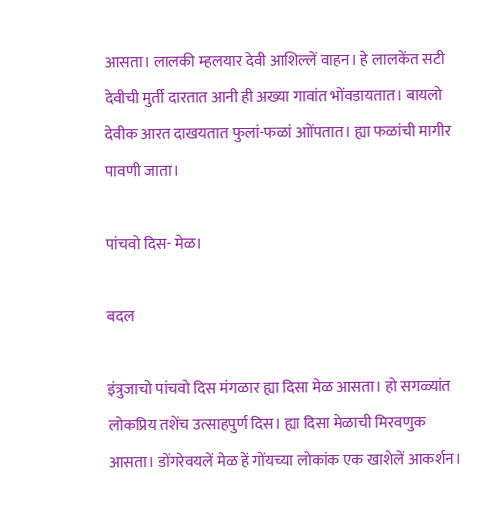आसता। लालकी म्हलयार देवी आशिल्लें वाहन। हे लालकेंत सटी देवीची मुर्ती दारतात आनी ही अख्या गावांत भोंवडायतात। बायलो देवीक आरत दाखयतात फुलां-फळां आोंपतात। ह्या फळांची मागीर पावणी जाता।

पांचवो दिस- मेळ।

बदल

इंत्रुजाचो पांचवो दिस मंगळार ह्या दिसा मेळ आसता। हो सगळ्यांत लोकप्रिय तशेंच उत्साहपुर्ण दिस। ह्या दिसा मेळाची मिरवणुक आसता। डोंगरेवयलें मेळ हें गोंयच्या लोकांक एक खाशेलें आकर्शन।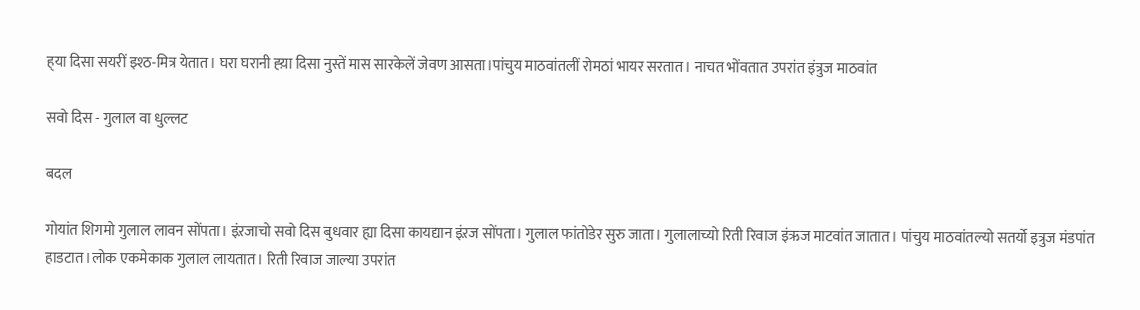ह्‌या दिसा सयरीं इश्ठ-मित्र येतात। घरा घरानी ह्य़ा दिसा नुस्तें मास सारकेलें जेवण आसता।पांचुय माठवांतलीं रोमठां भायर सरतात। नाचत भोंवतात उपरांत इंत्रुज माठवांत

सवो दिस - गुलाल वा धुल्लट

बदल

गोयांत शिगमो गुलाल लावन सोंपता। इंऱजाचो सवो दिस बुधवार ह्या दिसा कायद्यान इंऱज सोंपता। गुलाल फांतोडेर सुरु जाता। गुलालाच्यो रिती रिवाज इंऋज माटवांत जातात। पांचुय माठवांतल्यो सतर्यो इत्रुज मंडपांत हाडटात।लोक एकमेकाक गुलाल लायतात। रिती रिवाज जाल्या उपरांत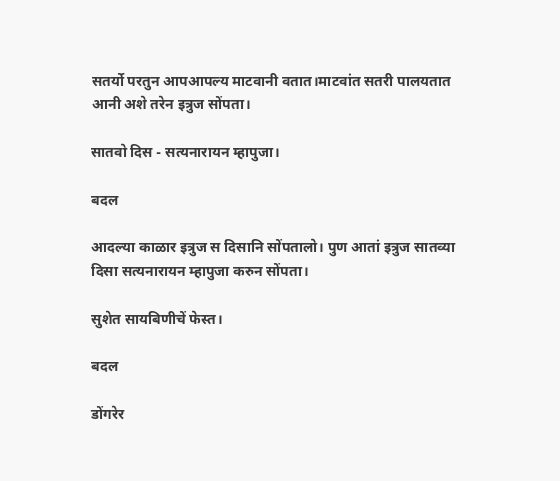सतर्यो परतुन आपआपल्य माटवानी वतात।माटवांत सतरी पालयतात आनी अशे तरेन इत्रुज सोंपता।

सातवो दिस - सत्यनारायन म्हापुजा।

बदल

आदल्या काळार इत्रुज स दिसानि सोंपतालो। पुण आतां इत्रुज सातव्या दिसा सत्यनारायन म्हापुजा करुन सोंपता।

सुशेत सायबिणीचें फेस्त।

बदल

डोंगरेर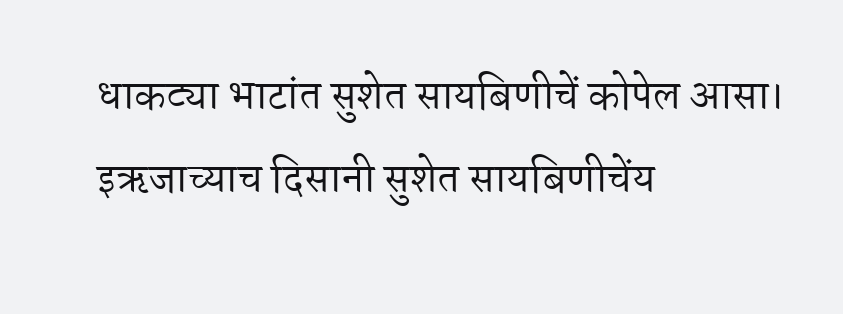धाकट्या भाटांत सुशेत सायबिणीचें कोपेल आसा। इऋजाच्याच दिसानी सुशेत सायबिणीचेंय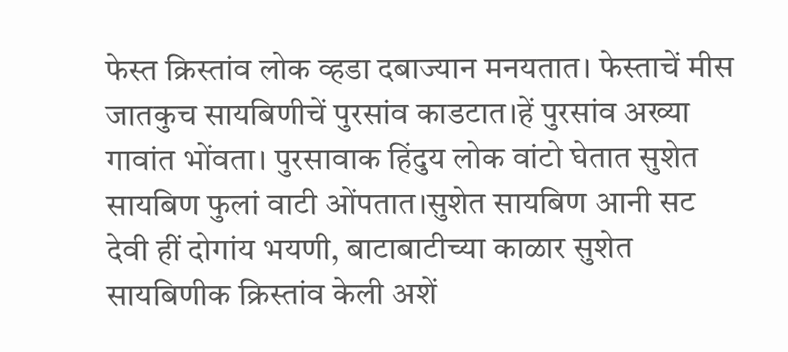फेस्त क्रिस्तांव लोक व्हडा दबाज्यान मनयतात। फेस्ताचें मीस जातकुच सायबिणीचें पुरसांव काडटात।हें पुरसांव अख्या गावांत भोंवता। पुरसावाक हिंदुय लोक वांटो घेतात सुशेत सायबिण फुलां वाटी ओंपतात।सुशेत सायबिण आनी सट देवी हीं दोगांय भयणी, बाटाबाटीच्या काळार सुशेत सायबिणीक क्रिस्तांव केली अशें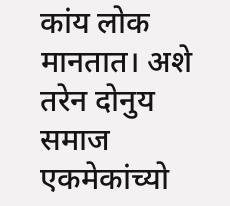कांय लोक मानतात। अशे तरेन दोनुय समाज एकमेकांच्यो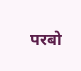परबो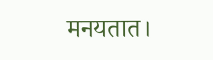मनयतात।